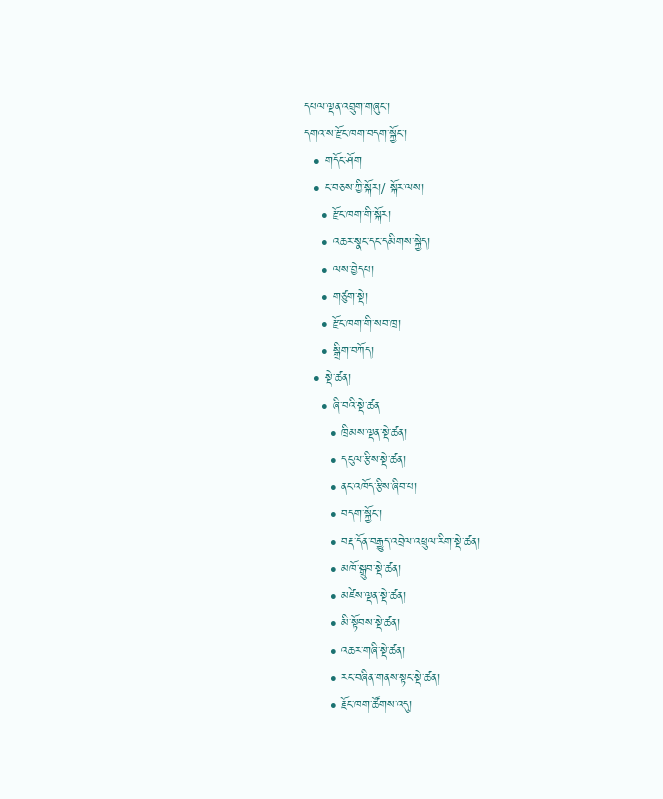དཔལ་ལྡན་འབྲུག་གཞུང་།
དགའ་ས་རྫོང་ཁག་བདག་སྐྱོང་།
  • གདོང་ཤོག
  • ང་བཅས་ཀྱི་སྐོར།/ སྐོར་ལས།
    • རྫོང་ཁག་གི་སྐོར།
    • འཆར་སྣང་དང་དམིགས་སྐྱེད།
    • ལས་བྱེདཔ།
    • གཙུག་སྡེ།
    • རྫོང་ཁག་གི་སབ་ཁྲ།
    • སྒྲིག་བཀོད།
  • སྡེ་ཚན།
    • ཞི་བའི་སྡེ་ཚན
      • ཁྲིམས་ལྡན་སྡེ་ཚན།
      • དངུལ་རྩིས་སྡེ་ཚན།
      • ནང་འཁོད་རྩིས་ཞིབ་པ།
      • བདག་སྐྱོང་།
      • བརྡ་དོན་བརྒྱུད་འབྲེལ་འཕྲུལ་རིག་སྡེ་ཚན།
      • མཁོ་སྒྲུབ་སྡེ་ཚན།
      • མཛེས་ལྡན་སྡེ་ཚན།
      • མི་སྟོབས་སྡེ་ཚན།
      • འཆར་གཞི་སྡེ་ཚན།
      • རང་བཞིན་གནས་སྟང་སྡེ་ཚན།
      • རྗོང་ཁག་ཚོགས་འདུ།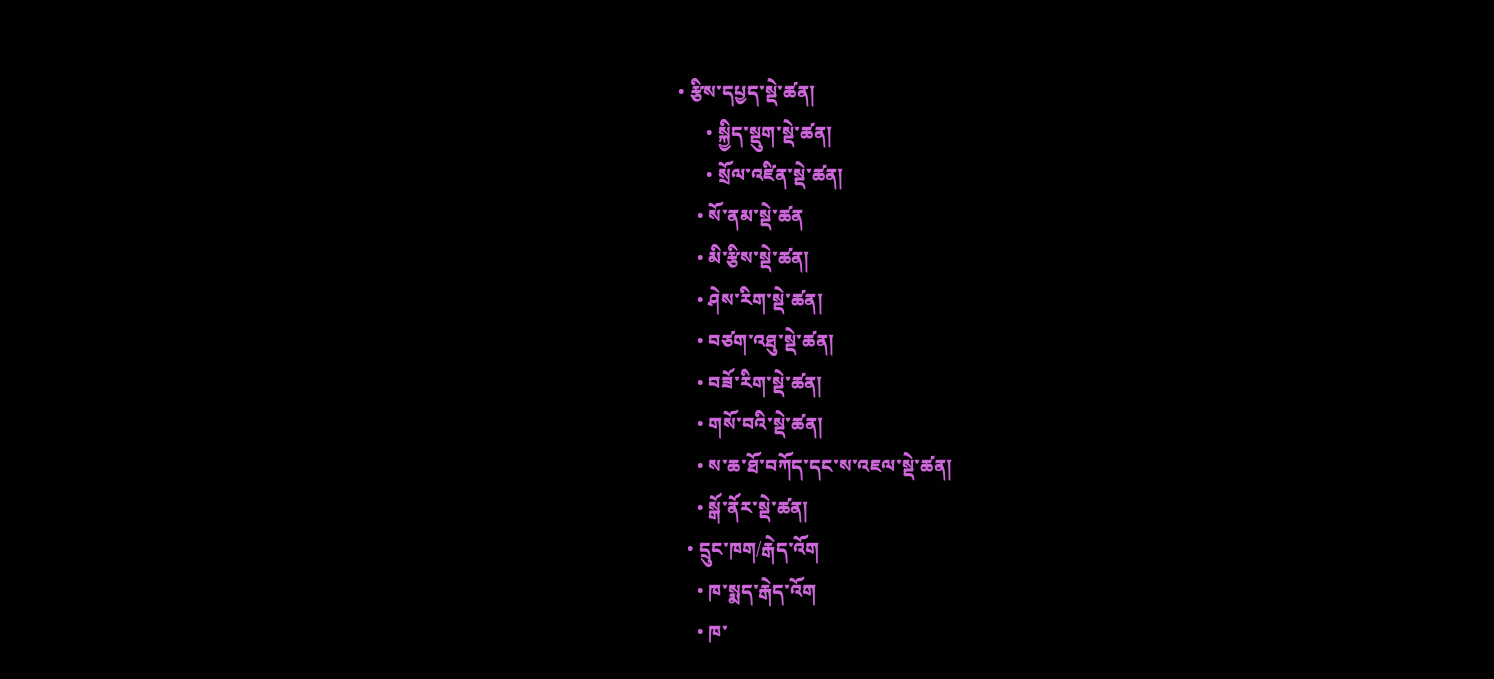• རྩིས་དཔྱད་སྡེ་ཚན།
      • སྐྱིད་སྡུག་སྡེ་ཚན།
      • སྲོལ་འཛིན་སྡེ་ཚན།
    • སོ་ནམ་སྡེ་ཚན
    • མི་རྩིས་སྡེ་ཚན།
    • ཤེས་རིག་སྡེ་ཚན།
    • བཙག་འཐུ་སྡེ་ཚན།
    • བཟོ་རིག་སྡེ་ཚན།
    • གསོ་བའི་སྡེ་ཚན།
    • ས་ཆ་ཐོ་བཀོད་དང་ས་འཇལ་སྡེ་ཚན།
    • སྒོ་ནོར་སྡེ་ཚན།
  • དྲུང་ཁག/རྒེད་འོག
    • ཁ་སྨད་རྒེད་འོག
    • ཁ་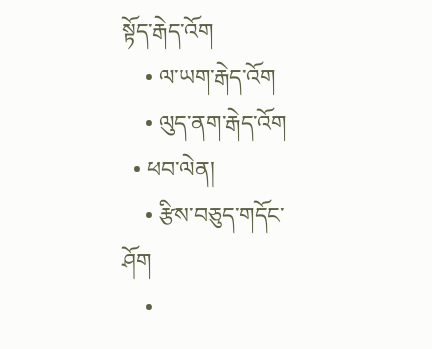སྟོད་རྒེད་འོག
    • ལ་ཡག་རྒེད་འོག
    • ལུད་ནག་རྒེད་འོག
  • ཕབ་ལེན།
    • རྩིས་བཅུད་གདོང་ཤོག
    •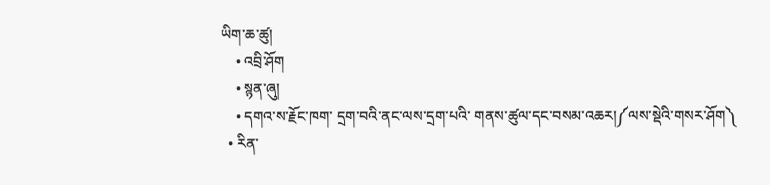ཡིག་ཆ་ཚུ།
    • འབྲི་ཤོག
    • སྙན་ཞུ།
    • དགའ་ས་རྗོང་ཁག་ དྲག་བའི་ནང་ལས་དྲག་པའི་ གནས་ཚུལ་དང་བསམ་འཆར།༼ལས་སྡེའི་གསར་ཤོག༽
  • རིན་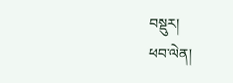བསྡུར།
ཕབ་ལེན།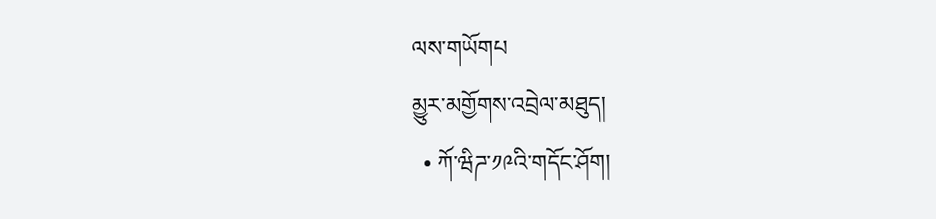ལས་གཡོགཔ
མྱུར་མགྱོགས་འབྲེལ་མཐུད།
  • ཀོ་ཝིཌ་༡༩འི་གདོང་ཤོག།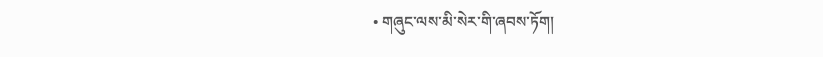• གཞུང་ལས་མི་སེར་གི་ཞབས་ཏོག།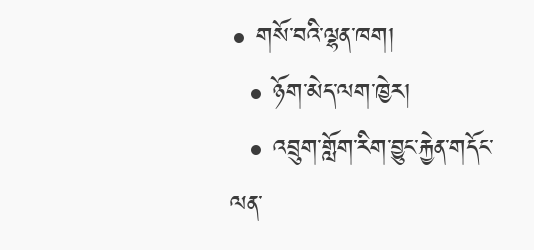• གསོ་བའི་ལྷན་ཁག།
  • ཉོག་མེད་ལག་ཁྱེར།
  • འབྲུག་གློག་རིག་བྱུང་རྐྱེན་གདོང་ལན་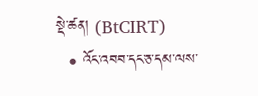སྡེ་ཚན། (BtCIRT)
  • འོང་འབབ་དང་ཅ་དམ་ལས་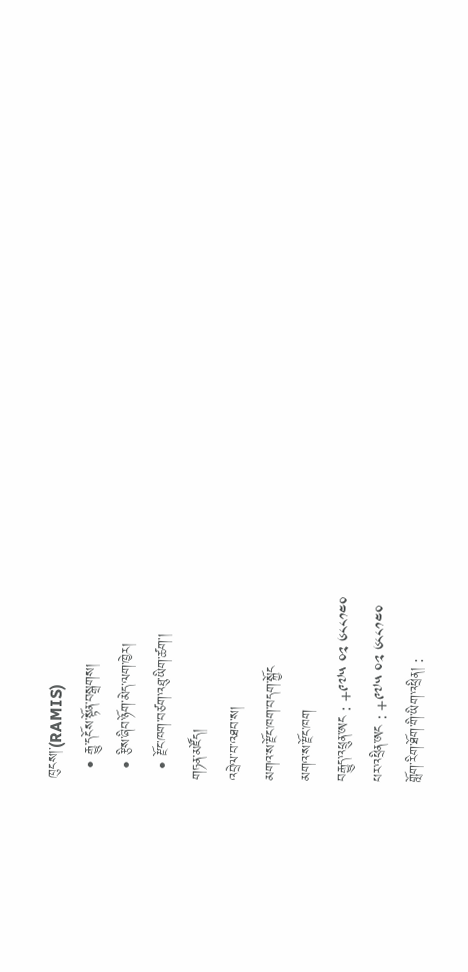ཁུངས།་(RAMIS)
  • རྒྱུ་དངོས་སྟོན་བསྒྲགས།
  • རྩིས་ཞིབ་ཉོག་མེད་ལག་ཁྱེར།
  • རྫོང་ཁག་བཙག་འཐུ་ཡིག་ཚག་།
གཏན་མཛོད།
འབྲེལ་བ་འཐབ་ས།
མགའ་ས་རྫོང་ཁག་བདག་སྐྱོང
མགའ་ས་རྫོང་ཁག
བརྒྱུད་འཕྲུན་ཨང : +༩༧༥ ༠༢ ༦༨༨༡༤༠
པར་འཕྲིན་ཨང : +༩༧༥ ༠༢ ༦༨༨༡༤༠
གློག་རིག་ཐོག་གི་ཡིག་འཕྲིན། :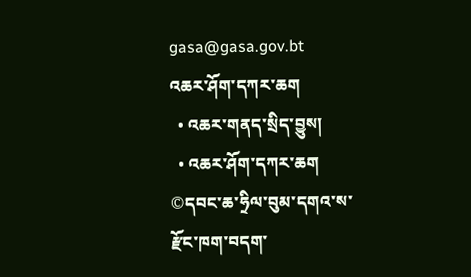gasa@gasa.gov.bt
འཆར་ཤོག་དཀར་ཆག
  • འཆར་གནད་སྲིད་བྱུས།
  • འཆར་ཤོག་དཀར་ཆག
©དབང་ཆ་ཧྲིལ་བུམ་དགའ་ས་རྫོང་ཁག་བདག་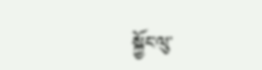སྐྱོང་ལུ་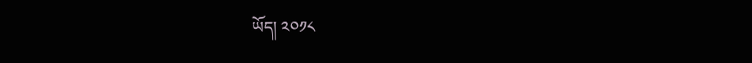ཡོད། ༢༠༡༨